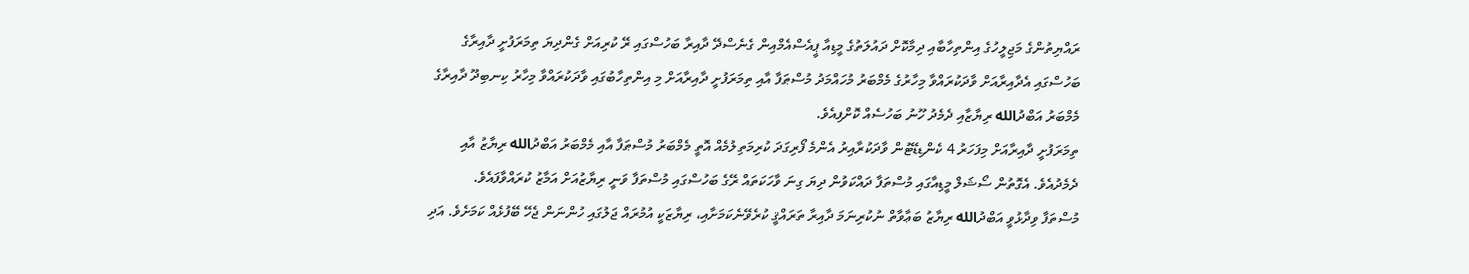ރައްޔިތުންގެ މަޖިލީހުގެ އިންތިހާބާއި ދިމާކޮށް ދައުލަތުގެ މީޑިއާ ޕީއެސްއެމްއިން ގެނެސްދޭ ދާއިރާ ބަހުސްގައި ރޭ ކުރިއަށް ގެންދިޔަ ތިމަރަފުށީ ދާއިރާގެ ބަހުސްގައި އެދާއިރާއަށް ވާދަކުރައްވާ މިހާރުގެ މެމްބަރު މުހައްމަދު މުސްޠަފާ އާއި ތިމަރަފުށީ ދާއިރާއަށް މި އިންތިހާބުގައި ވާދަކުރައްވާ މިހާރު ކިނބިދޫ ދާއިރާގެ މެމްބަރު އަބްދުالله ރިޔާޒާއި ދެމެދު ހޫނު ބަހުސެއް ކޮށްފިއެވެ.
ތިމަރަފުށީ ދާއިރާއަށް މިފަހަރު 4 ކެންޑިޑޭޓުން ވާދަކުރާއިރު އެންމެ ފޯރިގަދަ ކުރިމަތިލުމެއް އޮތީ މެމްބަރު މުސްޠަފާ އާއި މެމްބަރު އަބްދުالله ރިޔާޒު އާއި ދެމެދުއެވެ. އެގޮތުން ސޯޝަލް މީޑިއާގައި މުސްތަފާ ދައްކަވުން ދިޔަ ގިނަ ވާހަކަތައް ރޭގެ ބަހުސްގައި މުސްތަފާ ވަނީ ރިޔާޒުއަށް އަމާޒު ކުރައްވާފައެވެ.
މުސްތަފާ ވިދާޅުވީ އަބްދުالله ރިޔާޒު ބަޢާވާތް ނުކުރިނަމަ ދާއިރާ ތަރައްޤީ ކުރެވޭނެކަމަށާއި، ރިޔާޒަކީ އުމުރައް ޖަލުގައި ހުންނަން ޖެހޭ ބޭފުޅެއް ކަމަށެވެ. އަދި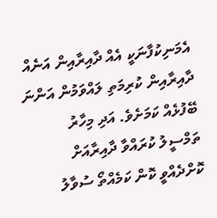އެމަނިކުފާނަކީ އެއް ދާއިރާއިން އަނެއް ދާއިރާއިން ކުރިމަތި ލައްވަމުން އަންނަ ބޭފުޅެއް ކަމަށެވެ. އަދި މިހާރު ތަމްސީލު ކުރައްވާ ދާއިރާއަށް ކޮށްދެއްވީ ކޮން ކަމެއްތޯ ސުވާލު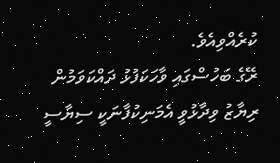ކުރެއްވިއެވެ.
ރޭގެ ބަހުސްގައި ވާހަކަފުޅު ދައްކަވަމުން ރިޔާޒު ވިދާޅުވީ އެމަނިކުފާނަކީ ސިޔާސީ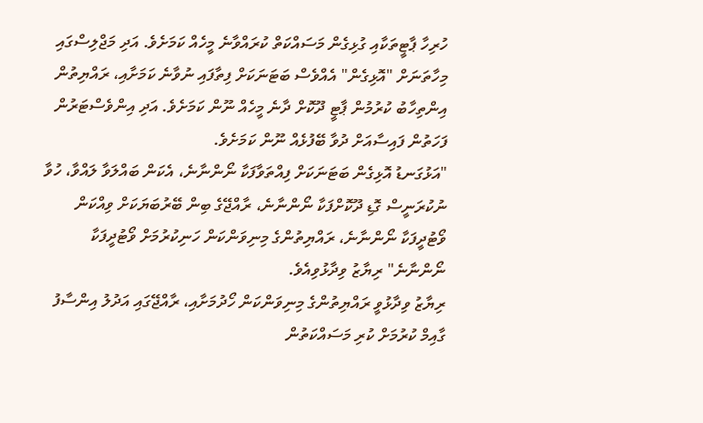ހުރިހާ ޕާޓީތަކާއި ގުޅިގެން މަސައްކަތް ކުރައްވާނެ މީހެއް ކަމަށެވެ. އަދި މަޖްލިސްގައި މިހާތަނަށް "އޮޅިގެން" އެއްވެސް ބަޓަނަކަށް ފިތާފައި ނުވާނެ ކަމަށާއި، ރައްޔިތުން އިންތިހާބު ކުރުމުން ޕާޓީ ދޫކޮށް ދާނެ މީހެއް ނޫން ކަމަށެވެ. އަދި އިންވެސްޓަރުން ފަހަތުން ފައިސާއަށް ދުވާ ބޭފުޅެއް ނޫން ކަމަށެވެ.
"އަޅުގަނޑު އޮޅިގެން ބަޓަނަކަށް ފިއްތަވާފަކާ ނޯންނާނެ، އެކަން ބައްލަވާ ލައްވާ، ހުވާ ނުކުރަނީސް ގޮޑި ދޫކޮށްފަކާ ނޯންނާނެ، ރާއްޖޭގެ ބިން ބޭރުބަޔަކަށް ވިއްކަން ވޯޓުދީފަކާ ނޯންނާނެ، ރައްޔިތުންގެ މިނިވަންކަން ހަނިކުރުމަށް ވޯޓުދީފަކާ ނޯންނާނެ" ރިޔާޒު ވިދާޅުވިއެވެ.
ރިޔާޒު ވިދާޅުވީ ރައްޔިތުންގެ މިނިވަންކަން ހޯދުމަށާއި، ރާއްޖޭގައި އަދުލު އިންސާފު ގާއިމް ކުރުމަށް ކުރި މަސައްކަތުން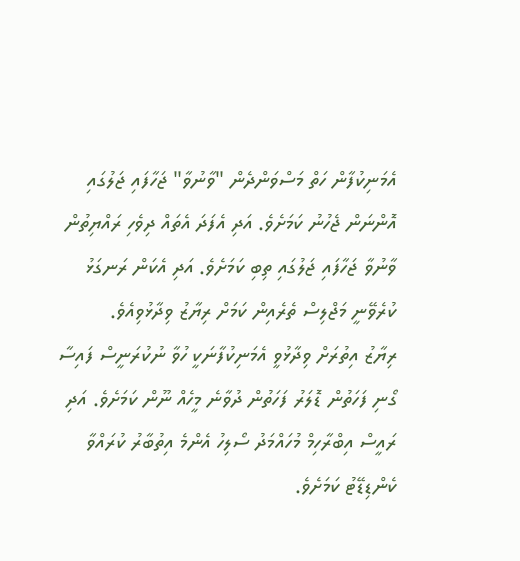އެމަނިކުފާން ހަތް މަސްވަންދެން "ވާނުވާ" ޖަހާފައި ޖަލުގައި އޮންނަން ޖެހުނު ކަމަށެވެ. އަދި އެފަދަ އެތައް ދިވެހި ރައްޔިތުން ވާނުވާ ޖަހާފައި ޖަލުގައި ތިބި ކަމަށެވެ. އަދި އެކަން ރަނގަޅު ކުރެވޭނީ މަޖްލިސް ތެރެއިން ކަމަށް ރިޔާޒު ވިދާޅުވިއެވެ.
ރިޔާޒު އިތުރަށް ވިދާޅުވީ އެމަނިކުފާނަކީ ހުވާ ނުކުރަނީސް ފައިސާ ގޯނި ފަހަތުން ޑޮލަރު ފަހަތުން ދުވާނެ މީހެއް ނޫން ކަމަށެވެ. އަދި ރައީސް އިބްރާހިމް މުހައްމަދު ސޯލިހު އެންމެ އިތުބާރު ކުރައްވާ ކެންޑިޑޭޓު ކަމަށެވެ.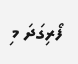ފޯރިގަދަ މި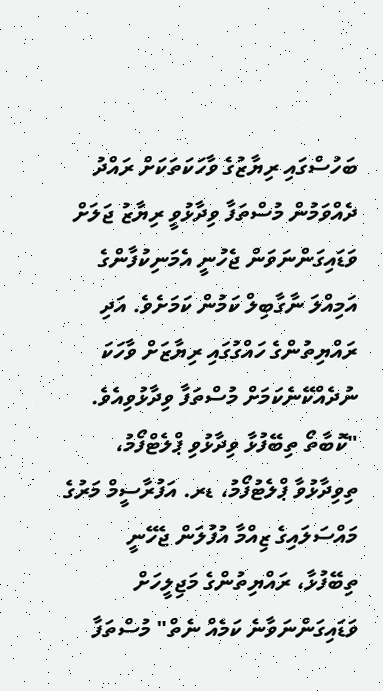ބަހުސްގައި ރިޔާޒުގެ ވާހަކަތަކަށް ރައްދު ދެއްވަމުން މުސްތަފާ ވިދާޅުވީ ރިޔާޒު ޖަލަށް ވަޑައިގަންނަވަން ޖެހުނީ އެމަނިކުފާންގެ އަމިއްލަ ނާގާބިލް ކަމުން ކަމަށެވެ. އަދި ރައްޔިތުންގެ ހައްގުގައި ރިޔާޒަށް ވާހަކަ ނުދެއްކޭނެކަމަށް މުސްތަފާ ވިދާޅުވިއެވެ.
"ކޮބާތޯ ތިބޭފުޅާ ވިދާޅުވި ޕްލެޓްފޯމު، ތިވިދާޅުވާ ޕްލެޓުފޯމު، ޑރ. އަފުރާސީމް މަރުގެ މައްސަލައިގެ ޒިއްމާ އުފުލަން ޖެހޭނީ ތިބޭފުޅާ، ރައްޔިތުންގެ މަޖިލީހަށް ވަޑައިގަންނަވާނެ ކަމެއް ނެތް" މުސްތަފާ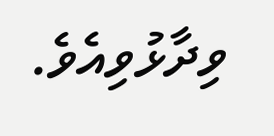ވިދާޅުވިއެވެ.